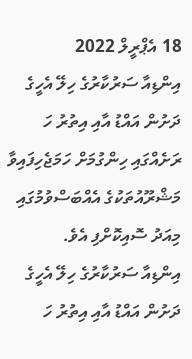18 އެޕްރީލް 2022
އިންޑިއާ ސަރުކާރުގެ ހިލޭ އެހީގެ ދަށުން އައްޑު އާއި އިތުރު ހަ ރަށެއްގައި ހިންގުމަށް ހަމަޖެހިފައިވާ މަޝްރޫއުތަކުގެ އެއްބަސްވުމުގައި މިއަދު ސޮއިކޮށްފި އެވެ.
އިންޑިއާ ސަރުކާރުގެ ހިލޭ އެހީގެ ދަށުން އައްޑު އާއި އިތުރު ހަ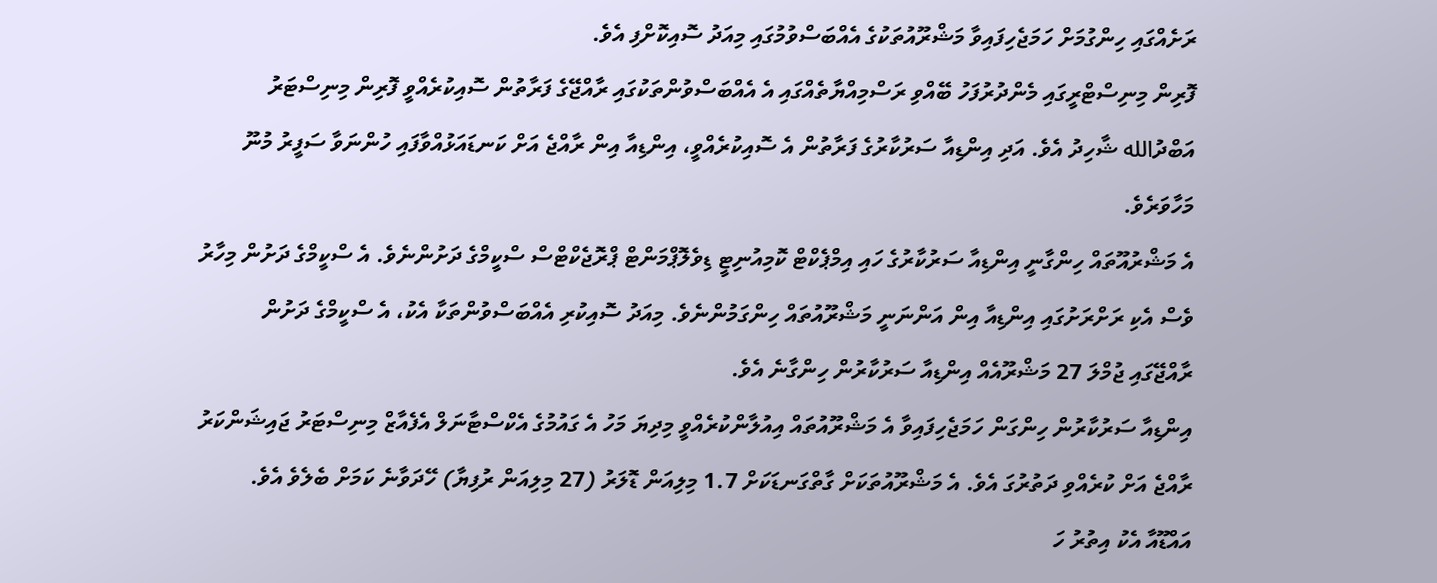ރަށެއްގައި ހިންގުމަށް ހަމަޖެހިފައިވާ މަޝްރޫއުތަކުގެ އެއްބަސްވުމުގައި މިއަދު ސޮއިކޮށްފި އެވެ.
ފޮރިން މިނިސްޓްރީގައި މެންދުރުފަހު ބޭއްވި ރަސްމިއްޔާތެއްގައި އެ އެއްބަސްވުންތަކުގައި ރާއްޖޭގެ ފަރާތުން ސޮއިކުރެއްވީ ފޮރިން މިނިސްޓަރު އަބްދުالله ޝާހިދު އެވެ. އަދި އިންޑިއާ ސަރުކާރުގެ ފަރާތުން އެ ސޮއިކުރެއްވީ، އިންޑިއާ އިން ރާއްޖެ އަށް ކަނޑައަޅުއްވާފައި ހުންނަވާ ސަފީރު މުނޫ މަހާވަރެވެ.
އެ މަޝްރުއޫތައް ހިންގާނީ އިންޑިއާ ސަރުކާރުގެ ހައި އިމްޕެކްޓް ކޮމިއުނިޓީ ޑިވެލޮޕްމަންޓް ޕްރޮޖެކްޓްސް ސްކީމްގެ ދަށުންނެވެ. އެ ސްކީމްގެ ދަށުން މިހާރު ވެސް އެކި ރަށްރަށުގައި އިންޑިއާ އިން އަންނަނީ މަޝްރޫއުތައް ހިންގަމުންނެވެ. މިއަދު ސޮއިކުރި އެއްބަސްވުންތަކާ އެކު، އެ ސްކީމްގެ ދަށުން ރާއްޖޭގައި ޖުމްލަ 27 މަޝްރޫއެއް އިންޑިއާ ސަރުކާރުން ހިންގާނެ އެވެ.
އިންޑިއާ ސަރުކާރުން ހިންގަން ހަމަޖެހިފައިވާ އެ މަޝްރޫއުތައް އިއުލާންކުރެއްވީ މިދިޔަ މަހު އެ ގައުމުގެ އެކްސްޓާނަލް އެފެއާޒް މިނިސްޓަރު ޖައިޝަންކަރު ރާއްޖެ އަށް ކުރެއްވި ދަތުރުގަ އެވެ. އެ މަޝްރޫއުތަކަށް ގާތްގަނޑަކަށް 1.7 މިލިއަން ޑޮލަރު (27 މިލިއަން ރުފިޔާ) ހޭދަވާނެ ކަމަށް ބެލެވެ އެވެ.
އައްޑޫއާ އެކު އިތުރު ހަ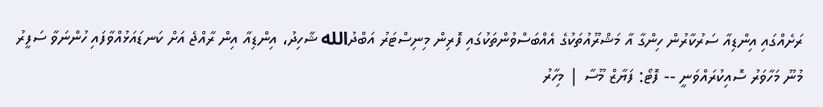ރަށެއްގައި އިންޑިއާ ސަރުކާރުން ހިންގާ އާ މަޝްރޫއުތަކުގެ އެއްބަސްވުންތަކުގައި ފޮރިން މިނިސްޓަރު އަބްދުالله ޝާހިދު، އިންޑިއާ އިން ރާއްޖެ އަށް ކަނޑައަޅުއްވާފައި ހުންނަވާ ސަފީރު މުނޫ މަހާވަރު ސޮއިކުރައްވަނީ -- ފޮޓޯ: ފަޔާޒް މޫސާ | މިހާރު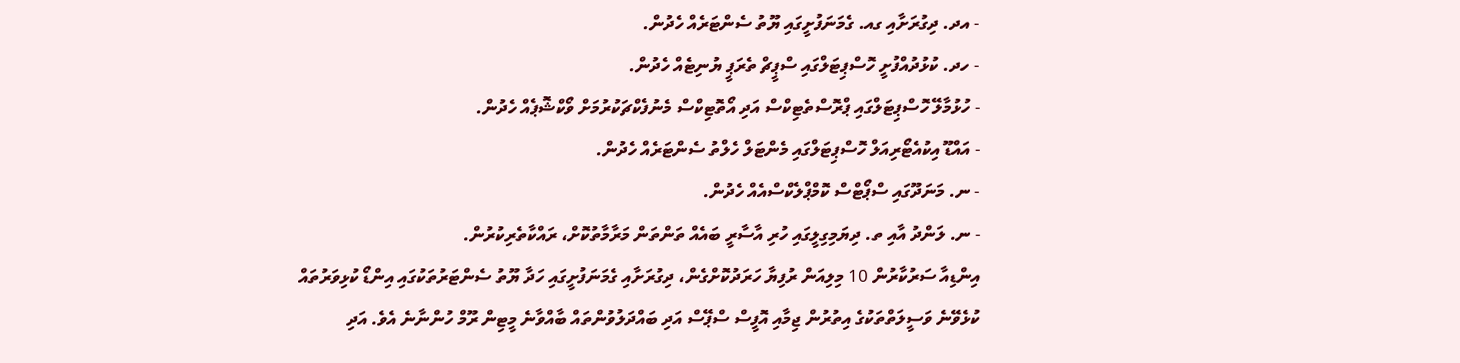- އދ. ދިގުރަށާއި ގއ. ގެމަނަފުށީގައި ޔޫތު ސެންޓަރެއް ހެދުން.
- ހދ. ކުޅުދުއްފުށީ ހޮސްޕިޓަލްގައި ސްޕީޗް ތެރަޕީ ޔުނިޓެއް ހެދުން.
- ހުޅުމާލޭ ހޮސްޕިޓަލްގައި ޕްރޮސްތެޓިކްސް އަދި އޯތޮޓިކްސް މެނުފެކްޗަކުރުމަށް ވޯކްޝޮޕެއް ހެދުން.
- އައްޑޫ އިކުއެޓޯރިއަލް ހޮސްޕިޓަލްގައި މެންޓަލް ހެލްތު ސެންޓަރެއް ހެދުން.
- ނ. މަނަދޫގައި ސްޕޯޓްސް ކޮމްޕްލެކްސްއެއް ހެދުން.
- ނ. ލަންދު އާއި ތ. ދިޔަމިގިލީގައި ހުރި އާސާރީ ބައެއް ތަންތަން މަރާމާތުކޮށް، ރައްކާތެރިކުރުން.
އިންޑިއާ ސަރުކާރުން 10 މިލިއަން ރުފިޔާ ހަރަދުކޮށްގެން، ދިގުރަށާއި ގެމަނަފުށީގައި ހަދާ ޔޫތު ސެންޓަރުތަކުގައި އިންޑޯ ކުޅިވަރުތައް ކުޅެވޭނެ ވަސީލަތްތަކުގެ އިތުރުން ޖިމާއި އޮފީސް ސްޕޭސް އަދި ބައްދަލުވުންތައް ބާއްވާނެ މީޓިން ރޫމް ހުންނާނެ އެވެ. އަދި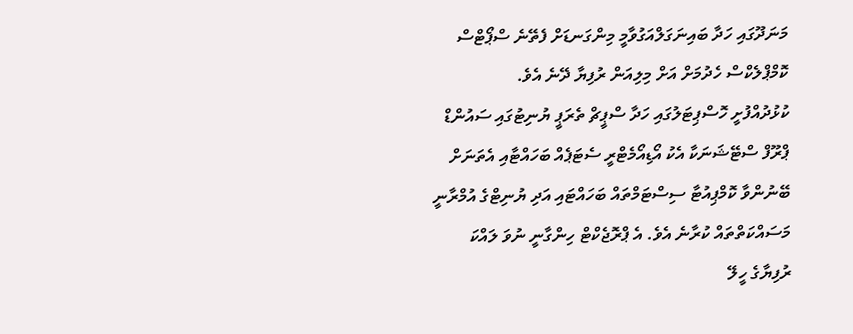މަނަދޫގައި ހަދާ ބައިނަގަލްއަގުވާމީ މިންގަނޑަށް ފެތޭނެ ސްޕޯޓްސް ކޮމްޕްލެކްސް ހެދުމަށް އަށް މިލިއަން ރުފިޔާ ދޭނެ އެވެ.
ކުޅުދުއްފުށީ ހޮސްޕިޓަލުގައި ހަދާ ސްޕީޗް ތެރަޕީ ޔުނިޓުގައި ސައުންޑް ޕްރޫފް ސްޓޭޝަނަކާ އެކު އޯޑިއޯމެޓްރީ ސެޓަޕެއް ބަހައްޓާއި އެތަނަށް ބޭނުންވާ ކޮމްޕިއުޓާ ސިސްޓަމްތައް ބަހައްޓައި އަދި ޔުނިޓްގެ އުމްރާނީ މަސައްކަތްތައް ކުރާނެ އެވެ. އެ ޕްރޮޖެކްޓް ހިންގާނީ ނުވަ ލައްކަ ރުފިޔާގެ ހީލޭ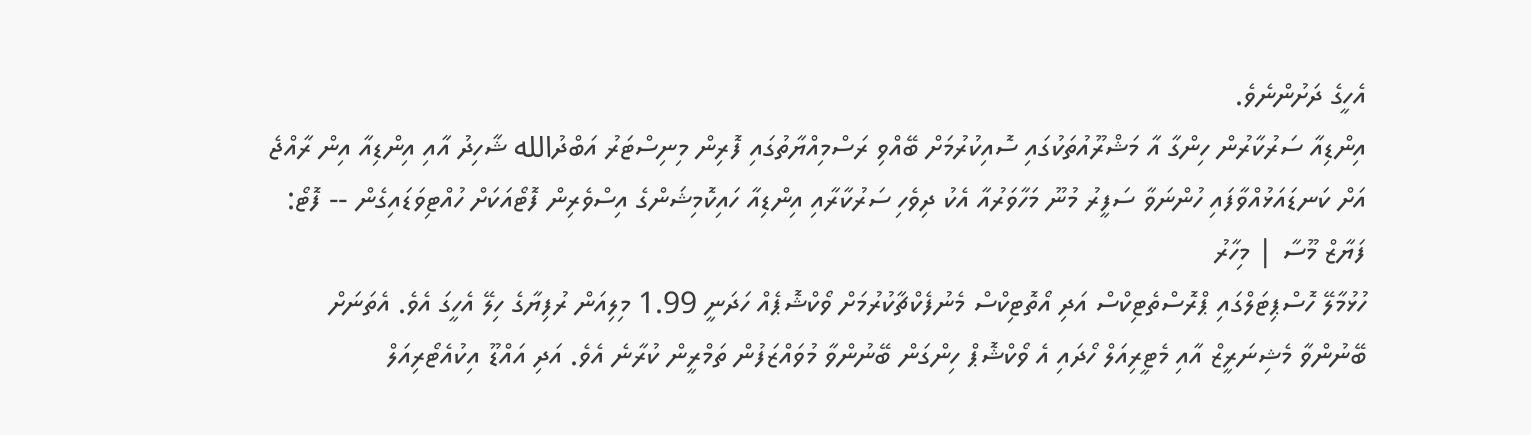އެހީގެ ދަށުންނެވެ.
އިންޑިއާ ސަރުކާރުން ހިންގާ އާ މަޝްރޫއުތަކުގައި ސޮއިކުރުމަށް ބޭއްވި ރަސްމިއްޔާތުގައި ފޮރިން މިނިސްޓަރު އަބްދުالله ޝާހިދު އާއި އިންޑިއާ އިން ރާއްޖެ އަށް ކަނޑައަޅުއްވާފައި ހުންނަވާ ސަފީރު މުނޫ މަހާވަރުއާ އެކު ދިވެހި ސަރުކާރާއި އިންޑިއާ ހައިކޮމިޝަންގެ އިސްވެރިން ފޮޓޯއަކަށް ހުއްޓިވަޑައިގެން -- ފޮޓޯ: ފަޔާޒް މޫސާ | މިހާރު
ހުޅުމާލޭ ހޮސްޕިޓަލްގައި ޕްރޮސްތެޓިކްސް އަދި އޯތޮޓިކްސް މެނުފެކްޗާކުރުމަށް ވޯކްޝޮޕެއް ހަދަނީ 1.99 މިލިއަން ރުފިޔާގެ ހިލޭ އެހީގަ އެވެ. އެތަނަށް ބޭނުންވާ މެޝިނަރީޒް އާއި މެޓީރިއަލް ހޯދައި އެ ވޯކްޝޮޕް ހިންގަން ބޭނުންވާ މުވައްޒަފުން ތަމްރީން ކުރާނެ އެވެ. އަދި އައްޑޫ އިކުއެޓޯރިއަލް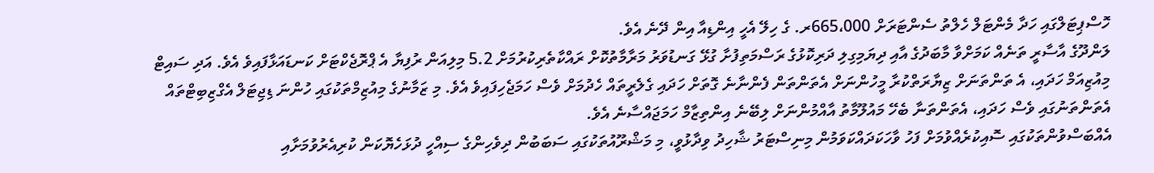ހޮސްޕިޓަލްގައި ހަދާ މެންޓަލް ހެލްތު ސެންޓަރަށް 665،000ރ. ގެ ހިލޭ އެހީ އިންޑިއާ އިން ދޭނެ އެވެ.
ލަންދޫގެ އާސާރީ ތަނެއް ކަމަށްވާ މާބަދުގެ އާއި ދިޔަމިގިލި ދަރިކޮޅުގެ ރަސްމަތިފުށާ ގުޅޭ ގަނޑުވަރު މަރާމާތުކޮށް ރައްކާތެރިކުރުމަށް 5.2 މިލިއަން ރުފިޔާ އެ ޕްރޮޖެކްޓަށް ކަނޑައަޅާފައިވެ އެވެ. އަދި ސައިޓް މިއުޒިއަމް ހަދައި، އެ ތަންތަނަށް ޒިޔާރަތްކުރާ މީހުންނަށް އެތަންތަން ފެންނާނެ ގޮތަށް ހަދައި ގެލެރީތައް ހެދުމަށް ވެސް ހަމަޖެހިފައިވެ އެވެ. މި ޒަމާނުގެ މިއުޒިމްތަކުގައި ހުންނަ ޑިޖިޓަލް އެގްޒިބިޓްތައް އެތަންތަނުގައި ވެސް ހަދައި، އެތަންތަނާ ބެހޭ މައުލޫމާތު އާއްމުންނަށް ލިބޭނެ އިންތިޒާމް ހަމަޖައްސާނެ އެވެ.
އެއްބަސްވުންތަކުގައި ސޮއިކުރެއްވުމަށް ފަހު ވާހަކަދައްކަވަމުން މިނިސްޓަރު ޝާހިދު ވިދާޅުވީ، މި މަޝްރޫއުތަކުގައި ސަބަބުން ދިވެހިންގެ ސިއްހީ ދުޅަހެޔޮކަން ކުރިއެރުވުމަށާއި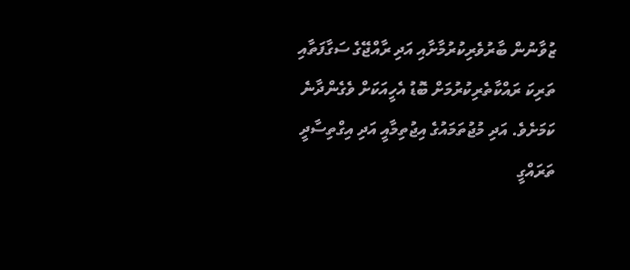ޒުވާނުން ބާރުވެރިކުރުމާށާއި އަދި ރާއްޖޭގެ ސަގާފަތާއި ތަރިކަ ރައްކާތެރިކުރުމަށް ބޮޑު އެހީއަކަށް ވެގެންދާނެ ކަމަށެވެ. އަދި މުޖުތަމައުގެ އިޖުތިމާއީ އަދި އިގްތިސާދީ ތަރައްގީ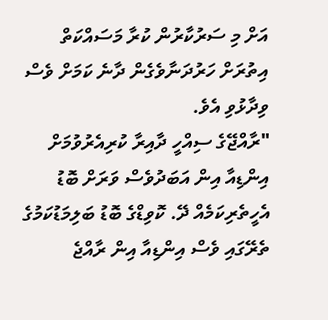އަށް މި ސަރުކާރުން ކުރާ މަސައްކަތް އިތުރަށް ހަރުދަނާވެގެން ދާނެ ކަމަށް ވެސް ވިދާޅުވި އެވެ.
"ރާއްޖޭގެ ސިއްހީ ދާއިރާ ކުރިއެރުވުމަށް އިންޑިއާ އިން އަބަދުވެސް ވަރަށް ބޮޑު އެހީތެރިކަމެއް ދޭ. ކޮވިޑްގެ ބޮޑު ބަލިމަޑުކަމުގެ ތެރޭގައި ވެސް އިންޑިއާ އިން ރާއްޖެ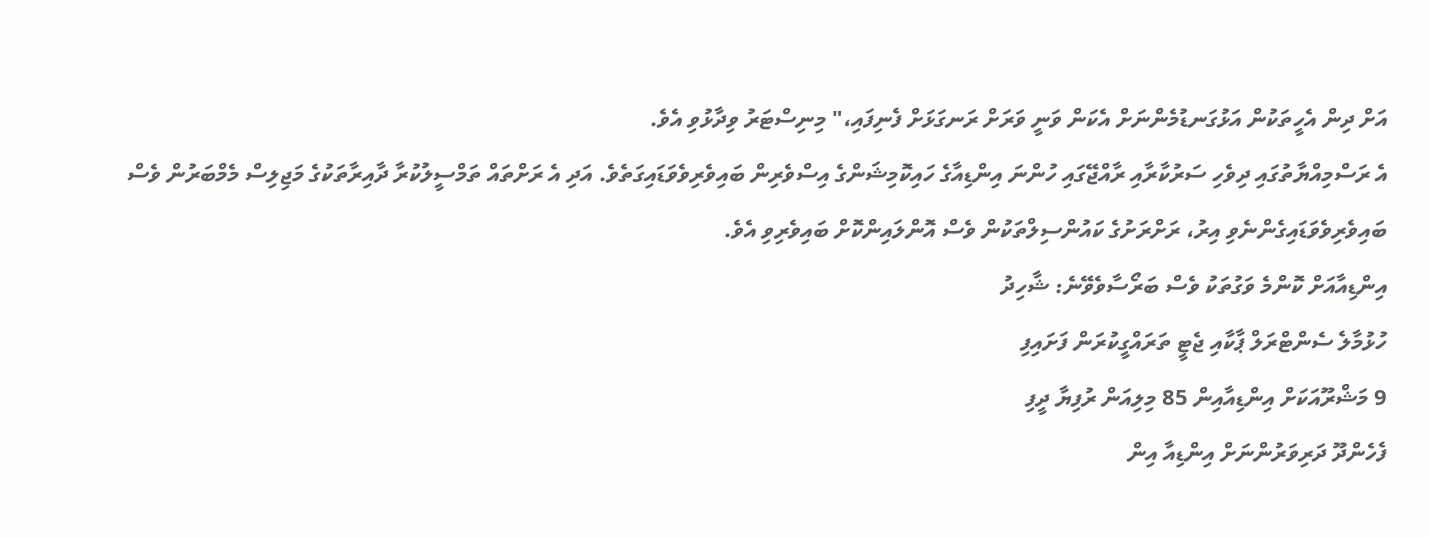އަށް ދިން އެހީތަކުން އަޅުގަނޑުމެންނަށް އެކަން ވަނީ ވަރަށް ރަނގަޅަށް ފެނިފައި،" މިނިސްޓަރު ވިދާޅުވި އެވެ.
އެ ރަސްމިއްޔާތުގައި ދިވެހި ސަރުކާރާއި ރާއްޖޭގައި ހުންނަ އިންޑިއާގެ ހައިކޮމިޝަންގެ އިސްވެރިން ބައިވެރިވެވަޑައިގަތެވެ. އަދި އެ ރަށްތައް ތަމްސީލުކުރާ ދާއިރާތަކުގެ މަޖިލިސް މެމްބަރުން ވެސް ބައިވެރިވެވަޑައިގެންނެވި އިރު، ރަށްރަށުގެ ކައުންސިލްތަކުން ވެސް އޮންލައިންކޮށް ބައިވެރިވި އެވެ.
އިންޑިއާއަށް ކޮންމެ ވަގުތަކު ވެސް ބަރޯސާވެވޭނެ: ޝާހިދު
ހުޅުމާލެ ސެންޓްރަލް ޕާކާއި ޖެޓީ ތަރައްގީކުރަން ފަށައިފި
9 މަޝްރޫއަކަށް އިންޑިއާއިން 85 މިލިއަން ރުފިޔާ ދީފި
ފެހެންދޫ ދަރިވަރުންނަށް އިންޑިއާ އިން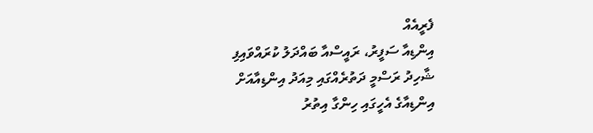ފެރީއެއް
އިންޑިއާ ސަފީރު، ރައީސްއާ ބައްދަލު ކުރައްވައިފި
ޝާހިދު ރަސްމީ ދަތުރެއްގައި މިއަދު އިންޑިއާއަށް
އިންޑިއާގެ އެހީގައި ހިންގާ އިތުރު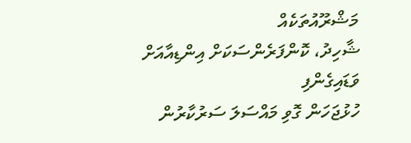މަޝްރޫއުތަކެއް
ޝާހިދު، ކޮންފަރެންސަކަށް އިންޑިއާއަށް ވަޑައިގެންފި
ހުޅުޖަހަން ގޮވި މައްސަލަ ސަރުކާރުން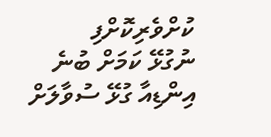ކުށްވެރިކޮށްފި
ނުގުޅޭ ކަމަށް ބުނެ އިންޑިއާ ގުޅޭ ސުވާލަށް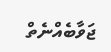ޖަވާބެއްނެތް